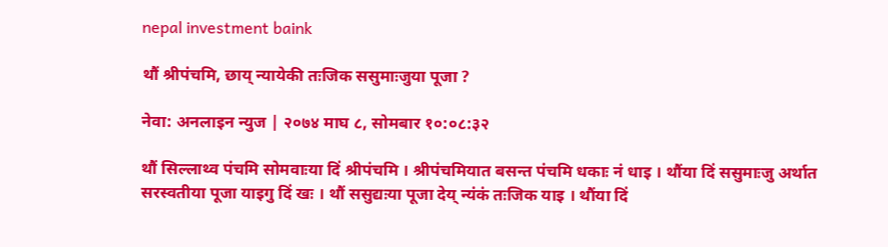nepal investment baink

थौं श्रीपंचमि, छाय् न्यायेकी तःजिक ससुमाःजुया पूजा ?

नेवा: अनलाइन न्युज | २०७४ माघ ८, सोमबार १०:०८:३२

थौं सिल्लाथ्व पंचमि सोमवाःया दिं श्रीपंचमि । श्रीपंचमियात बसन्त पंचमि धकाः नं धाइ । थौंया दिं ससुमाःजु अर्थात सरस्वतीया पूजा याइगु दिं खः । थौं ससुद्यःया पूजा देय् न्यंकं तःजिक याइ । थौंया दिं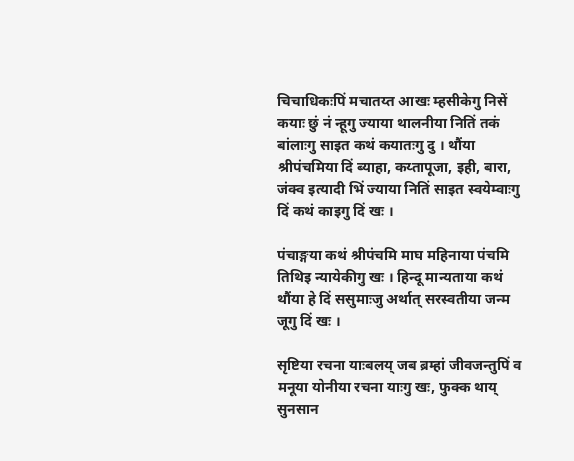चिचाधिकःपिं मचातय्त आखः म्हसीकेगु निसें कयाः छुं नं न्हूगु ज्याया थालनीया नितिं तकं बांलाःगु साइत कथं कयातःगु दु । थौंया श्रीपंचमिया दिं ब्याहा, कय्तापूजा, इही, बारा, जंक्व इत्यादी भिं ज्याया नितिं साइत स्वयेम्वाःगु दिं कथं काइगु दिं खः ।

पंचाङ्गया कथं श्रीपंचमि माघ महिनाया पंचमि तिथिइ न्यायेकीगु खः । हिन्दू मान्यताया कथं थौंया हे दिं ससुमाःजु अर्थात् सरस्वतीया जन्म जूगु दिं खः ।

सृष्टिया रचना याःबलय् जब ब्रम्हां जीवजन्तुपिं व मनूया योनीया रचना याःगु खः, फुक्क थाय् सुनसान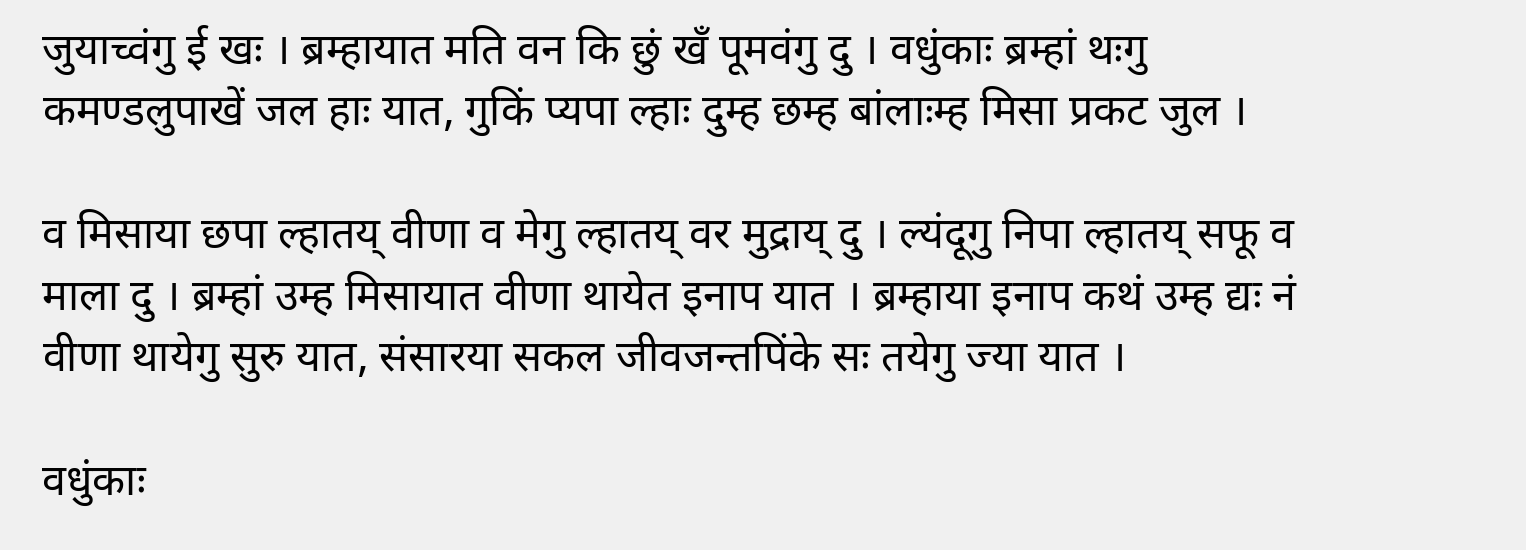जुयाच्वंगु ई खः । ब्रम्हायात मति वन कि छुं खँ पूमवंगु दु । वधुंकाः ब्रम्हां थःगु कमण्डलुपाखें जल हाः यात, गुकिं प्यपा ल्हाः दुम्ह छम्ह बांलाःम्ह मिसा प्रकट जुल ।

व मिसाया छपा ल्हातय् वीणा व मेगु ल्हातय् वर मुद्राय् दु । ल्यंदूगु निपा ल्हातय् सफू व माला दु । ब्रम्हां उम्ह मिसायात वीणा थायेत इनाप यात । ब्रम्हाया इनाप कथं उम्ह द्यः नं वीणा थायेगु सुरु यात, संसारया सकल जीवजन्तपिंके सः तयेगु ज्या यात ।

वधुंकाः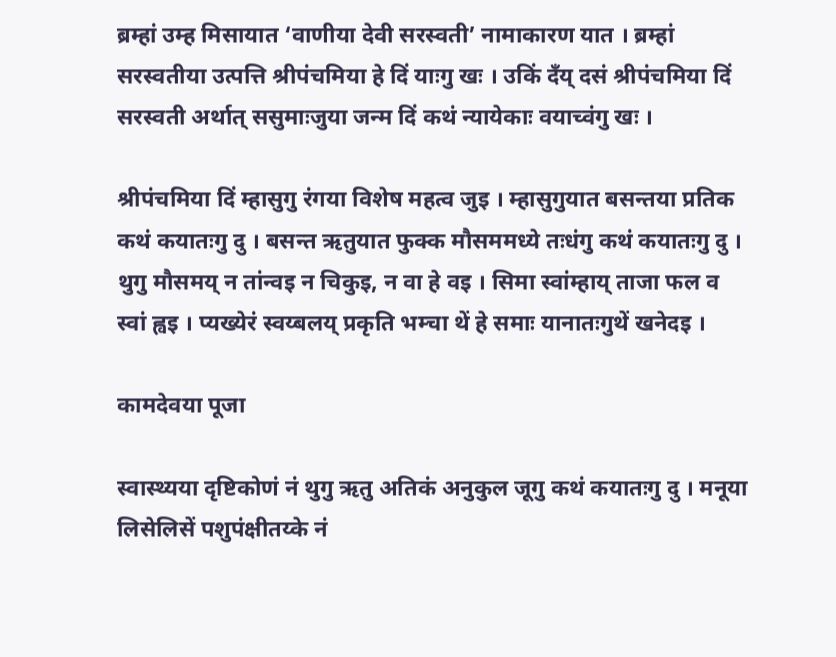ब्रम्हां उम्ह मिसायात ‘वाणीया देवी सरस्वती’ नामाकारण यात । ब्रम्हां सरस्वतीया उत्पत्ति श्रीपंचमिया हे दिं याःगु खः । उकिं दँय् दसं श्रीपंचमिया दिं सरस्वती अर्थात् ससुमाःजुया जन्म दिं कथं न्यायेकाः वयाच्वंगु खः ।

श्रीपंचमिया दिं म्हासुगु रंगया विशेष महत्व जुइ । म्हासुगुयात बसन्तया प्रतिक कथं कयातःगु दु । बसन्त ऋतुयात फुक्क मौसममध्ये तःधंगु कथं कयातःगु दु । थुगु मौसमय् न तांन्वइ न चिकुइ, न वा हे वइ । सिमा स्वांम्हाय् ताजा फल व स्वां ह्वइ । प्यख्येरं स्वय्बलय् प्रकृति भम्चा थें हे समाः यानातःगुथें खनेदइ ।

कामदेवया पूजा

स्वास्थ्यया दृष्टिकोणं नं थुगु ऋतु अतिकं अनुकुल जूगु कथं कयातःगु दु । मनूया लिसेलिसें पशुपंक्षीतय्के नं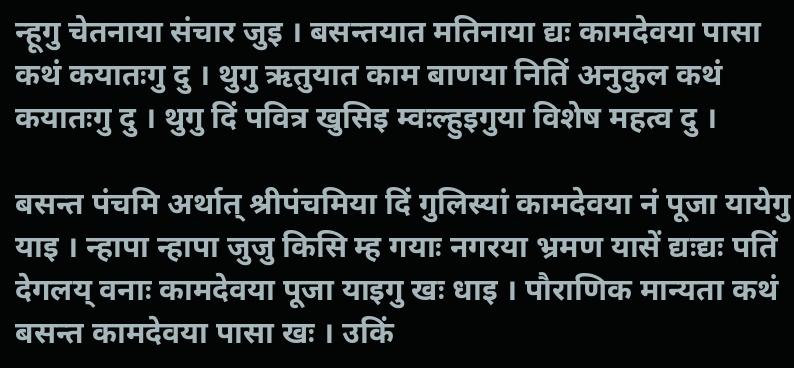न्हूगु चेतनाया संचार जुइ । बसन्तयात मतिनाया द्यः कामदेवया पासा कथं कयातःगु दु । थुगु ऋतुयात काम बाणया नितिं अनुकुल कथं कयातःगु दु । थुगु दिं पवित्र खुसिइ म्वःल्हुइगुया विशेष महत्व दु ।

बसन्त पंचमि अर्थात् श्रीपंचमिया दिं गुलिस्यां कामदेवया नं पूजा यायेगु याइ । न्हापा न्हापा जुजु किसि म्ह गयाः नगरया भ्रमण यासें द्यःद्यः पतिं देगलय् वनाः कामदेवया पूजा याइगु खः धाइ । पौराणिक मान्यता कथं बसन्त कामदेवया पासा खः । उकिं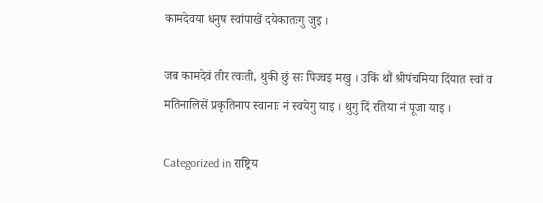कामदेवया धनुष स्वांपाखें दयेकातःगु जुइ ।

जब कामदेवं तीर त्वःती, थुकी छुं सः पिज्वइ मखु । उकिं थौं श्रीपंचमिया दिंयात स्वां व मतिनालिसें प्रकृतिनाप स्वानाः नं स्वयेगु याइ । थुगु दिं रतिया नं पूजा याइ ।

Categorized in राष्ट्रिय